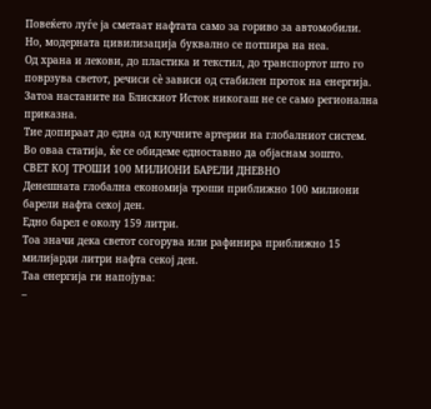Повеќето луѓе ја сметаат нафтата само за гориво за автомобили.
Но, модерната цивилизација буквално се потпира на неа.
Од храна и лекови, до пластика и текстил, до транспортот што го поврзува светот, речиси сè зависи од стабилен проток на енергија.
Затоа настаните на Блискиот Исток никогаш не се само регионална приказна.
Тие допираат до една од клучните артерии на глобалниот систем.
Во оваа статија, ќе се обидеме едноставно да објаснам зошто.
СВЕТ КОЈ ТРОШИ 100 МИЛИОНИ БАРЕЛИ ДНЕВНО
Денешната глобална економија троши приближно 100 милиони барели нафта секој ден.
Едно барел е околу 159 литри.
Тоа значи дека светот согорува или рафинира приближно 15 милијарди литри нафта секој ден.
Таа енергија ги напојува:
–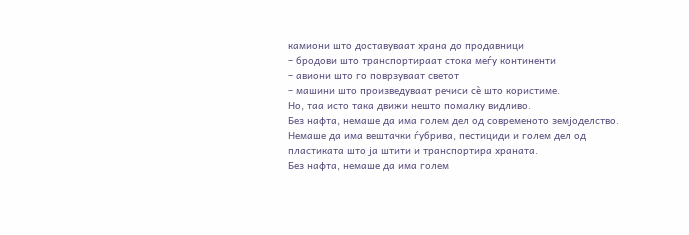камиони што доставуваат храна до продавници
– бродови што транспортираат стока меѓу континенти
– авиони што го поврзуваат светот
– машини што произведуваат речиси сè што користиме.
Но, таа исто така движи нешто помалку видливо.
Без нафта, немаше да има голем дел од современото земјоделство. Немаше да има вештачки ѓубрива, пестициди и голем дел од пластиката што ја штити и транспортира храната.
Без нафта, немаше да има голем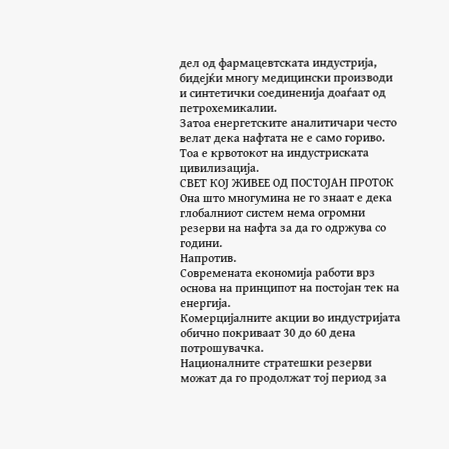дел од фармацевтската индустрија, бидејќи многу медицински производи и синтетички соединенија доаѓаат од петрохемикалии.
Затоа енергетските аналитичари често велат дека нафтата не е само гориво.
Тоа е крвотокот на индустриската цивилизација.
СВЕТ КОЈ ЖИВЕЕ ОД ПОСТОЈАН ПРОТОК
Она што многумина не го знаат е дека глобалниот систем нема огромни резерви на нафта за да го одржува со години.
Напротив.
Современата економија работи врз основа на принципот на постојан тек на енергија.
Комерцијалните акции во индустријата обично покриваат 30 до 60 дена потрошувачка.
Националните стратешки резерви можат да го продолжат тој период за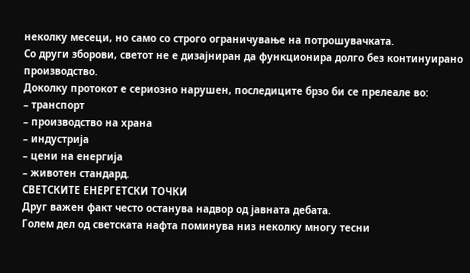неколку месеци, но само со строго ограничување на потрошувачката.
Со други зборови, светот не е дизајниран да функционира долго без континуирано производство.
Доколку протокот е сериозно нарушен, последиците брзо би се прелеале во:
– транспорт
– производство на храна
– индустрија
– цени на енергија
– животен стандард.
СВЕТСКИТЕ ЕНЕРГЕТСКИ ТОЧКИ
Друг важен факт често останува надвор од јавната дебата.
Голем дел од светската нафта поминува низ неколку многу тесни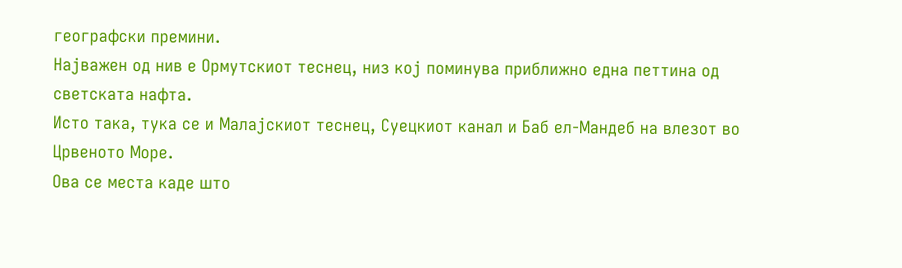географски премини.
Најважен од нив е Ормутскиот теснец, низ кој поминува приближно една петтина од светската нафта.
Исто така, тука се и Малајскиот теснец, Суецкиот канал и Баб ел-Мандеб на влезот во Црвеното Море.
Ова се места каде што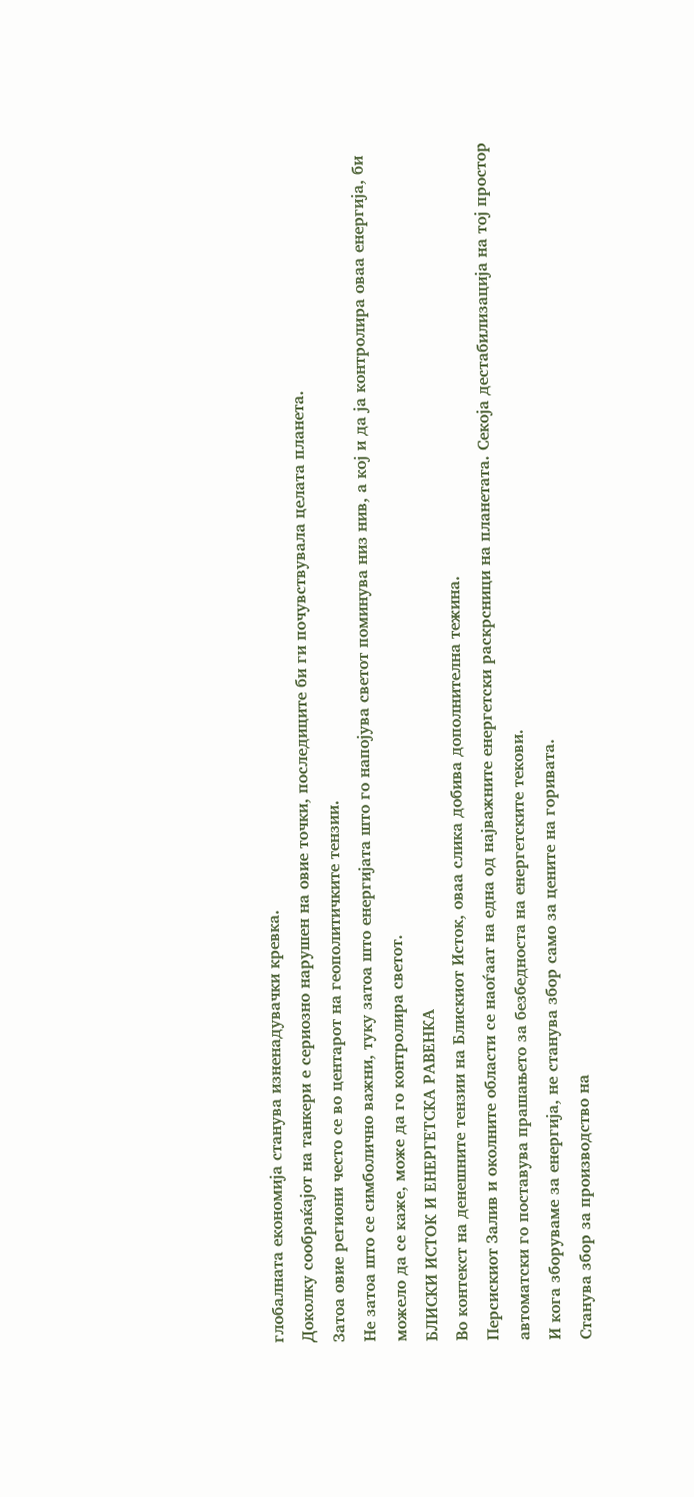глобалната економија станува изненадувачки кревка.
Доколку сообраќајот на танкери е сериозно нарушен на овие точки, последиците би ги почувствувала целата планета.
Затоа овие региони често се во центарот на геополитичките тензии.
Не затоа што се симболично важни, туку затоа што енергијата што го напојува светот поминува низ нив, а кој и да ја контролира оваа енергија, би можело да се каже, може да го контролира светот.
БЛИСКИ ИСТОК И ЕНЕРГЕТСКА РАВЕНКА
Во контекст на денешните тензии на Блискиот Исток, оваа слика добива дополнителна тежина.
Персискиот Залив и околните области се наоѓаат на една од најважните енергетски раскрсници на планетата. Секоја дестабилизација на тој простор автоматски го поставува прашањето за безбедноста на енергетските текови.
И кога зборуваме за енергија, не станува збор само за цените на горивата.
Станува збор за производство на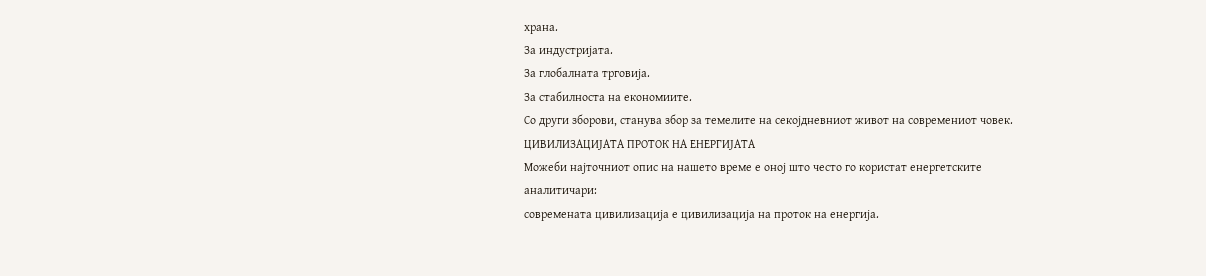храна.
За индустријата.
За глобалната трговија.
За стабилноста на економиите.
Со други зборови, станува збор за темелите на секојдневниот живот на современиот човек.
ЦИВИЛИЗАЦИЈАТА ПРОТОК НА ЕНЕРГИЈАТА
Можеби најточниот опис на нашето време е оној што често го користат енергетските аналитичари:
современата цивилизација е цивилизација на проток на енергија.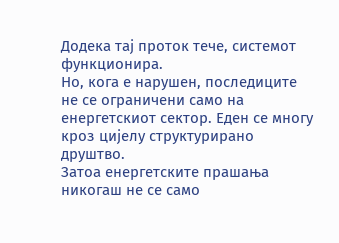Додека тај проток тече, системот функционира.
Но, кога е нарушен, последиците не се ограничени само на енергетскиот сектор. Еден се многу кроз цијелу структурирано друштво.
Затоа енергетските прашања никогаш не се само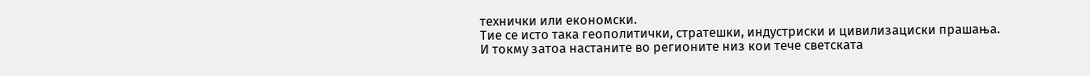технички или економски.
Тие се исто така геополитички, стратешки, индустриски и цивилизациски прашања.
И токму затоа настаните во регионите низ кои тече светската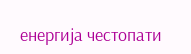енергија честопати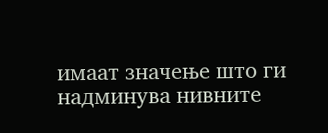имаат значење што ги надминува нивните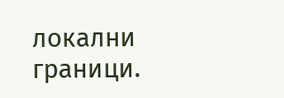локални граници.